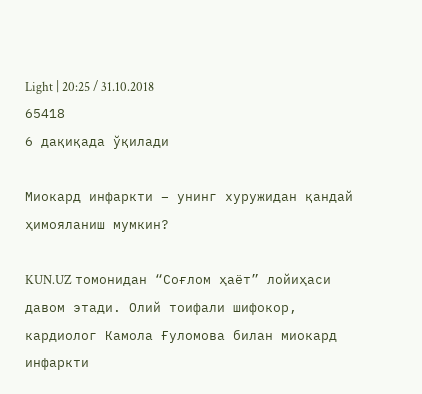Light | 20:25 / 31.10.2018
65418
6 дақиқада ўқилади

Миокард инфаркти – унинг хуружидан қандай ҳимояланиш мумкин?

KUN.UZ томонидан “Соғлом ҳаёт” лойиҳаси давом этади. Олий тоифали шифокор, кардиолог Камола Ғуломова билан миокард инфаркти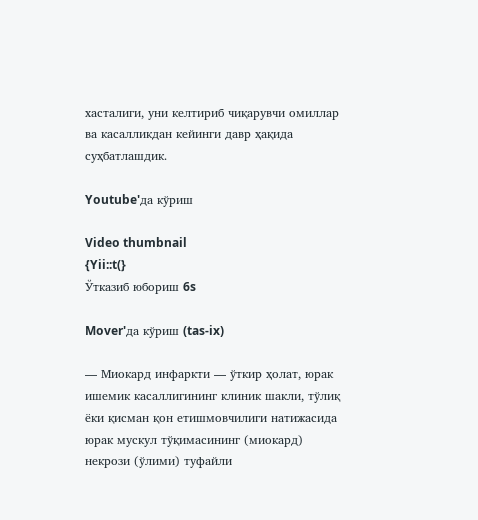хасталиги, уни келтириб чиқарувчи омиллар ва касалликдан кейинги давр ҳақида суҳбатлашдик.

Youtube'да кўриш

Video thumbnail
{Yii::t(}
Ўтказиб юбориш 6s

Mover'да кўриш (tas-ix)

— Миокард инфаркти — ўткир ҳолат, юрак ишемик касаллигининг клиник шакли, тўлиқ ёки қисман қон етишмовчилиги натижасида юрак мускул тўқимасининг (миокард) некрози (ўлими) туфайли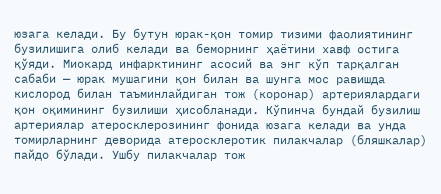юзага келади. Бу бутун юрак-қон томир тизими фаолиятининг бузилишига олиб келади ва беморнинг ҳаётини хавф остига қўяди. Миокард инфарктининг асосий ва энг кўп тарқалган сабаби — юрак мушагини қон билан ва шунга мос равишда кислород билан таъминлайдиган тож (коронар) артериялардаги қон оқимининг бузилиши ҳисобланади. Кўпинча бундай бузилиш артериялар атеросклерозининг фонида юзага келади ва унда томирларнинг деворида атеросклеротик пилакчалар (бляшкалар) пайдо бўлади. Ушбу пилакчалар тож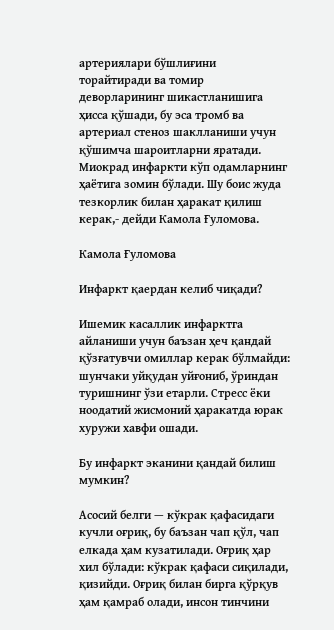артериялари бўшлиғини торайтиради ва томир деворларининг шикастланишига ҳисса қўшади, бу эса тромб ва артериал стеноз шаклланиши учун қўшимча шароитларни яратади. Миокрад инфаркти кўп одамларнинг ҳаётига зомин бўлади. Шу боис жуда тезкорлик билан ҳаракат қилиш керак,- дейди Камола Ғуломова.

Камола Ғуломова

Инфаркт қаердан келиб чиқади?

Ишемик касаллик инфарктга айланиши учун баъзан ҳеч қандай қўзғатувчи омиллар керак бўлмайди: шунчаки уйқудан уйғониб, ўриндан туришнинг ўзи етарли. Стресс ёки ноодатий жисмоний ҳаракатда юрак хуружи хавфи ошади.

Бу инфаркт эканини қандай билиш мумкин?

Асосий белги — кўкрак қафасидаги кучли оғриқ, бу баъзан чап қўл, чап елкада ҳам кузатилади. Оғриқ ҳар хил бўлади: кўкрак қафаси сиқилади, қизийди. Оғриқ билан бирга қўрқув ҳам қамраб олади, инсон тинчини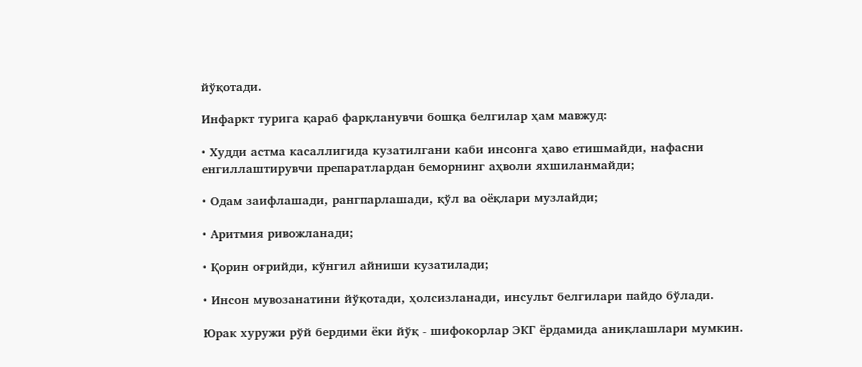йўқотади.

Инфаркт турига қараб фарқланувчи бошқа белгилар ҳам мавжуд:

• Худди астма касаллигида кузатилгани каби инсонга ҳаво етишмайди, нафасни енгиллаштирувчи препаратлардан беморнинг аҳволи яхшиланмайди;

• Одам заифлашади, рангпарлашади, қўл ва оёқлари музлайди;

• Аритмия ривожланади;

• Қорин оғрийди, кўнгил айниши кузатилади;

• Инсон мувозанатини йўқотади, ҳолсизланади, инсульт белгилари пайдо бўлади.

Юрак хуружи рўй бердими ёки йўқ - шифокорлар ЭКГ ёрдамида аниқлашлари мумкин.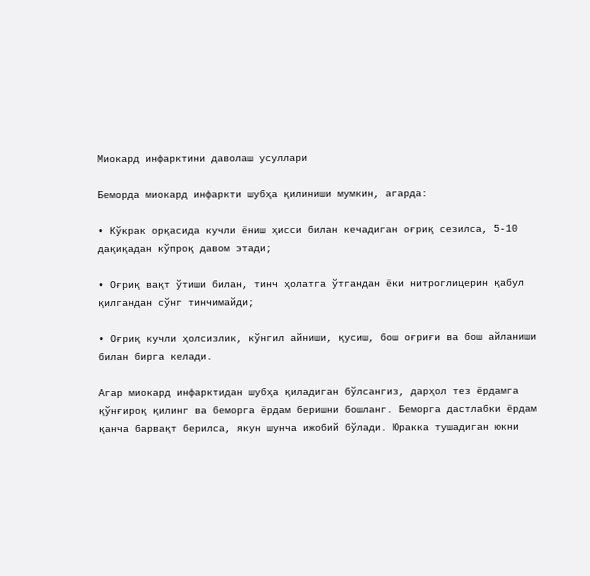Миокард инфарктини даволаш усуллари

Беморда миокард инфаркти шубҳа қилиниши мумкин, агарда:

• Кўкрак орқасида кучли ёниш ҳисси билан кечадиган оғриқ сезилса, 5-10 дақиқадан кўпроқ давом этади;

• Оғриқ вақт ўтиши билан, тинч ҳолатга ўтгандан ёки нитроглицерин қабул қилгандан сўнг тинчимайди;

• Оғриқ кучли ҳолсизлик, кўнгил айниши, қусиш, бош оғриғи ва бош айланиши билан бирга келади.

Агар миокард инфарктидан шубҳа қиладиган бўлсангиз, дарҳол тез ёрдамга қўнғироқ қилинг ва беморга ёрдам беришни бошланг. Беморга дастлабки ёрдам қанча барвақт берилса, якун шунча ижобий бўлади. Юракка тушадиган юкни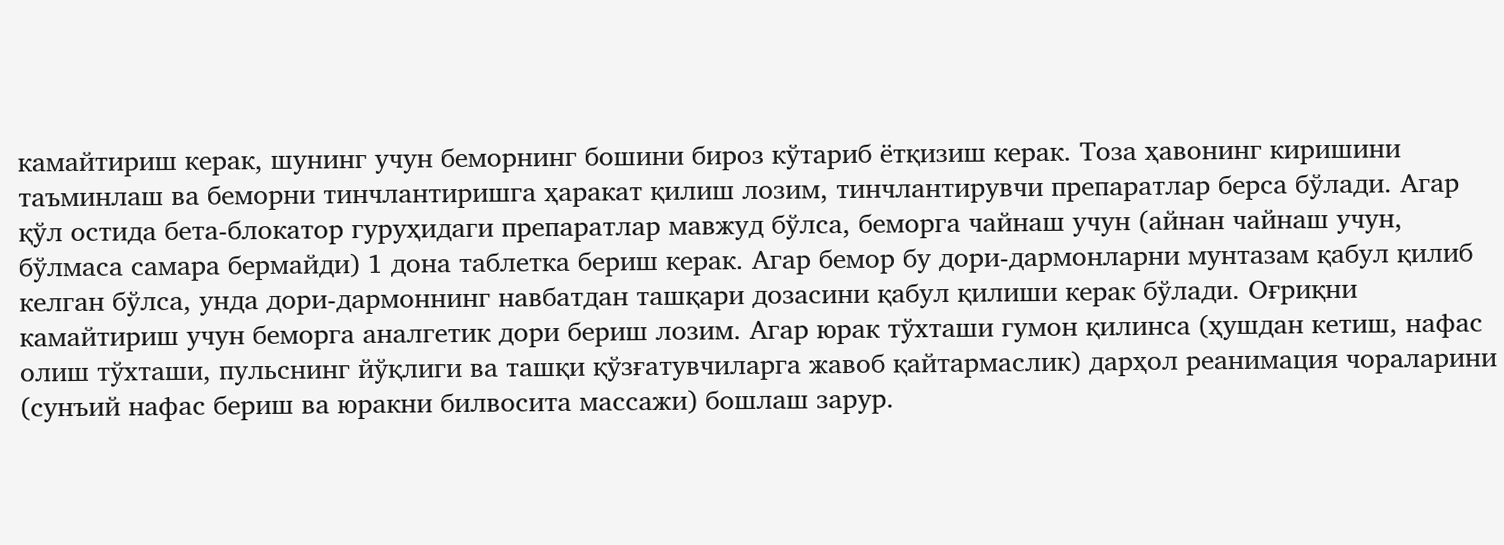камайтириш керак, шунинг учун беморнинг бошини бироз кўтариб ётқизиш керак. Тоза ҳавонинг киришини таъминлаш ва беморни тинчлантиришга ҳаракат қилиш лозим, тинчлантирувчи препаратлар берса бўлади. Агар қўл остида бета-блокатор гуруҳидаги препаратлар мавжуд бўлса, беморга чайнаш учун (айнан чайнаш учун, бўлмаса самара бермайди) 1 дона таблетка бериш керак. Агар бемор бу дори-дармонларни мунтазам қабул қилиб келган бўлса, унда дори-дармоннинг навбатдан ташқари дозасини қабул қилиши керак бўлади. Оғриқни камайтириш учун беморга аналгетик дори бериш лозим. Агар юрак тўхташи гумон қилинса (ҳушдан кетиш, нафас олиш тўхташи, пульснинг йўқлиги ва ташқи қўзғатувчиларга жавоб қайтармаслик) дарҳол реанимация чораларини (сунъий нафас бериш ва юракни билвосита массажи) бошлаш зарур.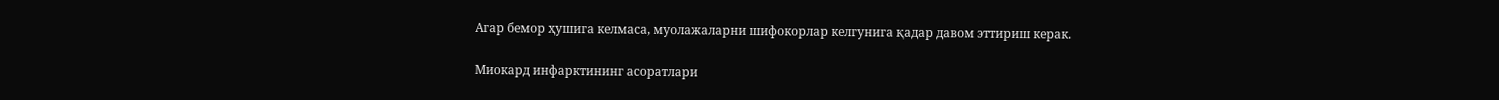Агар бемор ҳушига келмаса, муолажаларни шифокорлар келгунига қадар давом эттириш керак.

Миокард инфарктининг асоратлари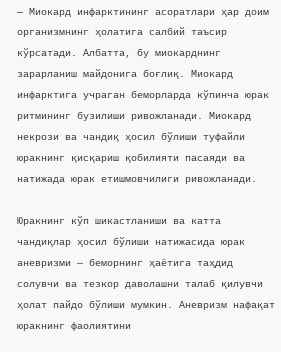— Миокард инфарктининг асоратлари ҳар доим организмнинг ҳолатига салбий таъсир кўрсатади. Албатта, бу миокарднинг зарарланиш майдонига боғлиқ. Миокард инфарктига учраган беморларда кўпинча юрак ритмининг бузилиши ривожланади. Миокард некрози ва чандиқ ҳосил бўлиши туфайли юракнинг қисқариш қобилияти пасаяди ва натижада юрак етишмовчилиги ривожланади.

Юракнинг кўп шикастланиши ва катта чандиқлар ҳосил бўлиши натижасида юрак аневризми — беморнинг ҳаётига таҳдид солувчи ва тезкор даволашни талаб қилувчи ҳолат пайдо бўлиши мумкин. Аневризм нафақат юракнинг фаолиятини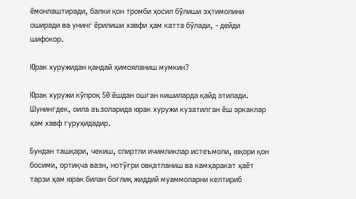ёмонлаштиради, балки қон тромби ҳосил бўлиши эҳтимолини оширади ва унинг ёрилиши хавфи ҳам катта бўлади, - дейди шифокор.

Юрак хуружидан қандай ҳимояланиш мумкин?

Юрак хуружи кўпроқ 50 ёшдан ошган кишиларда қайд этилади. Шунингдек, оила аъзоларида юрак хуружи кузатилган ёш эркаклар ҳам хавф гуруҳидадир.

Бундан ташқари, чекиш, спиртли ичимликлар истеъмоли, юқори қон босими, ортиқча вазн, нотўғри овқатланиш ва камҳаракат ҳаёт тарзи ҳам юрак билан боғлиқ жиддий муаммоларни келтириб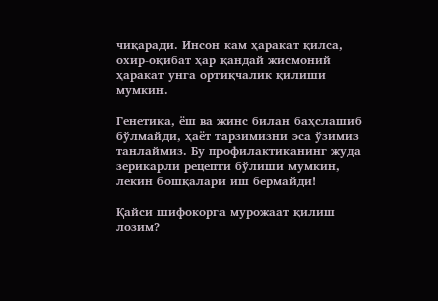чиқаради. Инсон кам ҳаракат қилса, охир-оқибат ҳар қандай жисмоний ҳаракат унга ортиқчалик қилиши мумкин.

Генетика, ёш ва жинс билан баҳслашиб бўлмайди, ҳаёт тарзимизни эса ўзимиз танлаймиз. Бу профилактиканинг жуда зерикарли рецепти бўлиши мумкин, лекин бошқалари иш бермайди!

Қайси шифокорга мурожаат қилиш лозим?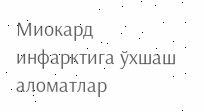Миокард инфарктига ўхшаш аломатлар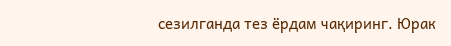сезилганда тез ёрдам чақиринг. Юрак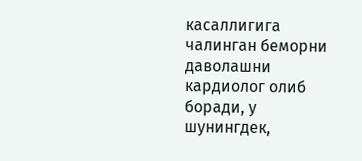касаллигига чалинган беморни даволашни кардиолог олиб боради, у шунингдек,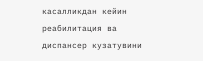касалликдан кейин реабилитация ва диспансер кузатувини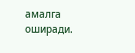амалга оширади.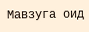Мавзуга оид